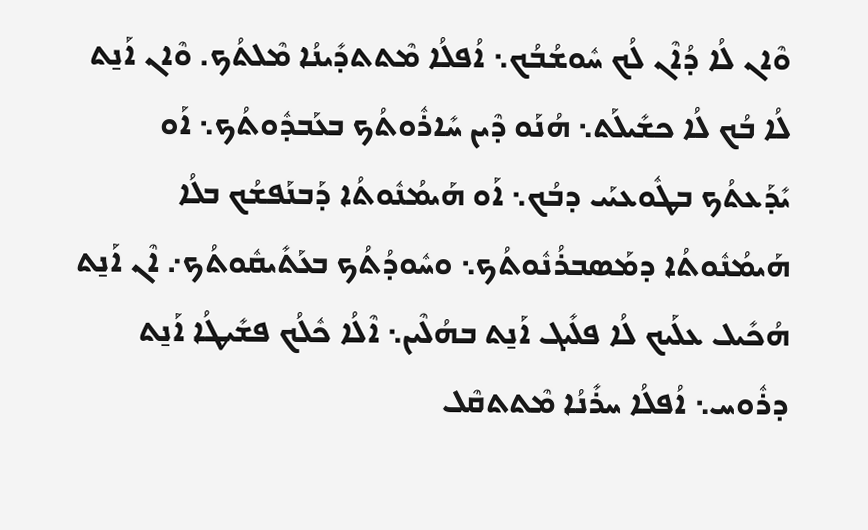ܘܶܐܢ ܠܳܐ ܕܳܐܶܢ ܠܳܟ ܚܽܘܫܳܒܳܟ܆ ܐܳܦܠܳܐ ܡܶܬܬܕܺܝܢܳܐ ܡܶܠܬܳܟ. ܘܶܐܢ ܐܰܢ̱ܬ ܠܳܐ ܒܳܟ ܠܳܐ ܟܫܺܝܠܰܬ܆ ܗܳܢܰܘ ܕܶܝܢ ܚܺܐܪܽܘܬܳܟ ܒܥܰܒܕܽܘܬܳܟ܆ ܐܰܘ ܝܺܕܰܥܬܳܟ ܒܛܽܘܥܝܰܝ ܕܒܳܟ܆ ܐܰܘ ܗܰܝܡܳܢܽܘܬܳܐ ܕܰܒܢܰܦܫܳܟ ܒܠܳܐ ܗܰܝܡܳܢܽܘܬܳܐ ܕܡܰܣܒܪܳܢܽܘܬܳܟ܆ ܘܚܽܘܕܳܬܳܟ ܒܥܰܬܺܝܩܽܘܬܳܟ܇ ܐܶܢ ܐܰܢ̱ܬ ܗܳܟܺܝܠ ܥܠܰܝܟ ܠܳܐ ܦܠܺܝܓ ܐܰܢ̱ܬ ܒܗܳܠܶܝܢ܆ ܐܶܠܳܐ ܟܽܠܳܟ ܦܫܺܝܛܳܐ ܐܰܢ̱ܬ ܕܪܽܘܚ܆ ܐܳܦܠܳܐ ܚܪܺܢܳܐ ܡܶܬܬܩܶܠ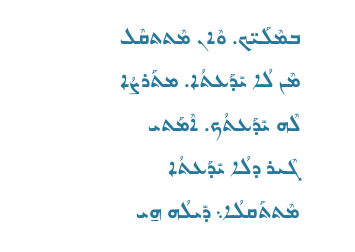ܒܡܶܠܰܝ̈ܟ. ܘܶܐܢ ܡܶܬܬܩܶܠ ܡܶܢ ܠܳܐ ܝܺܕܰܥܬܳܐ. ܡܬܰܪܨܳܐ ܠܶܗ ܝܺܕܰܥܬܳܟ. ܐܶܡܰܬܝ ܓܶܝܪ ܕܠܳܐ ܝܺܕܰܥܬܳܐ ܡܶܬܬܰܩܠܳܐ܆ ܕܺܝܠܳܗ ܗ̱ܝ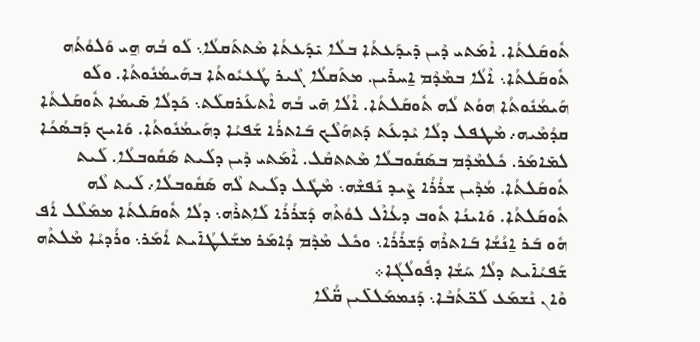ܬܽܘܩܰܠܬܳܐ. ܐܶܡܰܬܝ ܕܶܝܢ ܕܺܝܕܰܥܬܳܐ ܒܠܳܐ ܝܺܕܰܥܬܳܐ ܡܶܬܬܰܩܠܳܐ܆ ܠܰܘ ܒܳܗ ܗ̱ܝ ܘܰܠܘܳܬܳܗ ܬܽܘܩܰܠܬܳܐ܆ ܐܶܠܳܐ ܒܡܶܕܶܡ ܐ̱ܚܪܺܝܢ. ܡܬܰܩܠܳܐ ܓܶܝܪ ܛܳܥܝܽܘܬܳܐ ܒܗܰܝܡܳܢܽܘܬܳܐ. ܘܠܰܘ ܗܰܝܡܳܢܽܘܬܳܐ ܗܘܳܬ ܠܳܗ ܬܽܘܩܰܠܬܳܐ. ܐܶܠܳܐ ܗܺܝ ܒܳܗ ܐܶܬܥܰܪܩܠܰܬ܆ ܟܰܕܠܳܐ ܣܺܝܡܳܐ ܬܽܘܩܰܠܬܳܐ ܩܕܳܡܶܝܗ܇ ܡܶܛܦܠ ܕܠܳܐ ܝܶܕܥܰܬ ܕܰܬܗܰܠܶܟ ܒܰܐܬܪܳܐ ܫܰܦܝܳܐ ܕܗܰܝܡܳܢܽܘܬܳܐ. ܘܰܐܝܟ ܕܰܒܣܳܟܳܐ ܠܡܺܐܡܰܪ. ܟܽܠܡܶܕܶܡ ܒܣܰܩܽܘܒܠܳܐ ܡܶܬܬܩܶܠ. ܐܶܡܰܬܝ ܕܶܝܢ ܕܠܰܝܬ ܣܰܩܽܘܒܠܳܐ. ܠܰܝܬ ܬܽܘܩܰܠܬܳܐ. ܡܳܕܶܝܢ ܫܪܳܪܳܐ ܨܶܝܕ ܢܰܦܫܶܗ܆ ܡܶܛܽܠ ܕܠܰܝܬ ܠܶܗ ܣܰܩܽܘܒܠܳܐ܇ ܠܰܝܬ ܠܶܗ ܬܽܘܩܰܠܬܳܐ. ܘܰܐܝܢܳܐ ܬܽܘܒ ܕܥܳܐܶܠ ܠܘܳܬܶܗ ܕܰܫܪܳܪܳܐ ܠܰܐܬܪܶܗ܆ ܕܠܳܐ ܬܽܘܩܰܠܬܳܐ ܡܡܰܠܶܠ ܐܳܦ ܗܽܘ ܒܰܪ ܐ̱ܢܳܫܳܐ ܒܰܐܬܪܶܗ ܕܰܫܪܳܪܳܐ܆ ܘܟܽܠ ܡܶܕܶܡ ܕܳܐܡܰܪ ܡܫܰܠܛܳܐܺܝܬ ܐܳܡܰܪ܆ ܘܪܳܕܝܳܐ ܡܶܠܬܶܗ ܫܰܦܝܳܐܺܝܬ ܕܠܳܐ ܚܰܫܳܐ ܕܦܽܘܠܳܓܳܐ܀
ܘܶܐܢ ܢܶܫܡܰܥ ܠܰܟ̈ܬܳܒܶܐ܆ ܕܰܢܡܡܰܠܠܺܝܢ ܩ̈ܳܠܶܐ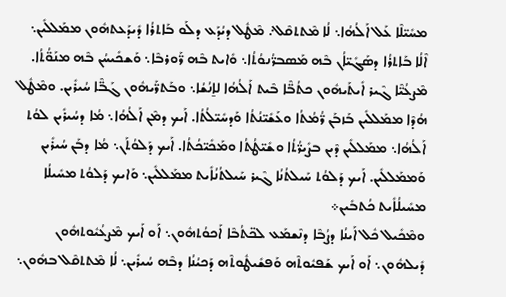ܡܚܺܝ̈ܠܶܐ ܥܰܠ ܐܰܠܳܗܳܐ܆ ܠܳܐ ܡܶܬܬܩܶܠ܇ ܡܶܛܽܠ ܕܝܳܕܰܥ ܕܠܰܘ ܒܰܐܬܪܳܐ ܕܺܝܕܰܥܬܗܽܘܢ ܡܡܰܠܠܺܝܢ܆ ܐܶܠܳܐ ܒܰܐܬܪܳܐ ܕܣܰܓܺܝ̈ܐܳܢ ܒܶܗ ܡܰܣܒܪ̈ܳܢܘܳܬܳܐ܆ ܘܺܐܝܬ ܒܶܗ ܪ̈ܰܘܪܒܶܐ܆ ܘܰܫܟܺܝܚܳܢ ܒܶܗ ܡܢܰܘ̈ܳܬܳܐ. ܡܶܨܥܳܝ̈ܶܐ ܓܶܝܪ ܐܺܝܬܰܝܗܽܘܢ ܟܬܳܒ̈ܶܐ ܒܶܝܬ ܐܰܠܳܗܳܐ ܠܐ̱ܢܳܫܳܐ܆ ܘܒܰܬܪ̈ܰܝܗܽܘܢ ܓܰܒ̈ܶܐ ܚܳܝܪܺܝܢ. ܘܡܶܛܽܠ ܗܳܕܶܐ ܡܡܰܠܠܺܝܢ ܒܰܙܒܰܢ ܪ̈ܳܡܳܬܳܐ ܘܥܰܫܺܝ̈ܢܳܬܳܐ ܘܰܕܚܺܝ̈ܠܳܬܳܐ. ܐܰܝܟ ܕܡܶܢ ܐܰܠܳܗܳܐ܆ ܡܳܐ ܕܚܳܝܪܺܝܢ ܠܘܳܬ ܐܰܠܳܗܳܐ܆ ܡܡܰܠܠܺܝܢ ܕܶܝܢ ܒܨܺܝܪ̈ܳܬܳܐ ܘܫܺܝ̈ܛܳܬܳܐ ܘܡܰܟܺܝ̈ܟܳܬܳܐ. ܐܰܝܟ ܕܰܠܘܳܬܰܢ܆ ܡܳܐ ܕܒܰܢ ܚܳܝܪܺܝܢ ܘܰܡܡܰܠܠܺܝܢ. ܐܰܝܟ ܕܰܠܘܳܬ ܚܰܝܠܬܳܢܳܐ ܓܶܝܪ ܚܰܝܠܬܳܢܳܐܺܝܬ ܡܡܰܠܠܺܝܢ܆ ܘܰܐܝܟ ܕܰܠܘܳܬ ܡܚܺܝܠܳܐ ܡܚܺܝܠܳܐܺܝܬ ܟܳܬܒܺܝܢ܀
ܘܡܶܟܺܝܠ ܟܽܠ ܐܰܝܢܳܐ ܕܨܳܒܶܐ ܕܢܶܫܡܰܥ ܠܟ̈ܬܳܒܶܐ ܐܰܟܘܳܬܗܽܘܢ܆ ܐܰܘ ܐܰܝܟ ܡܶܨܥܳܝܽܘܬܗܽܘܢ ܕܺܝܠܗܽܘܢ܆ ܐܰܘ ܐܰܝܟ ܫܰܦܝܽܘܬܶܗ ܘܰܦܫܺܝܛܽܘܬܶܗ ܕܰܟܝܳܢܳܐ ܕܒܶܗ ܚܳܝܪܺܝܢ܆ ܠܳܐ ܡܶܬܬܩܶܠ ܒܗܽܘܢ܆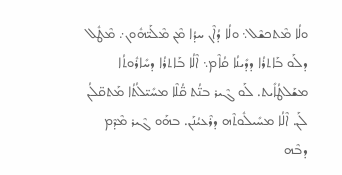ܘܠܳܐ ܡܶܬܟܫܶܠ܆ ܘܠܳܐ ܕܳܐܶܢ ܚܕܳܐ ܡܶܢ ܡܶܠܰܝ̈ܗܽܘܢ܇ ܡܶܛܽܠ ܕܠܰܘ ܒܰܐܬܪܳܐ ܕܕܺܝܢܳܐ ܩܳܐܶܡ܆ ܐܶܠܳܐ ܒܰܐܬܪܳܐ ܕܚܺܐܪܽܘܬܳܐ ܡܫܰܠܛܳܐܺܝܬ. ܠܰܘ ܓܶܝܪ ܒܢ̈ܳܬ ܩ̈ܳܠܶܐ ܡܚܺܝ̈ܠܳܬܳܐ ܡܰܬܩ̈ܠܳܢ ܠܰܢ. ܐܶܠܳܐ ܡܚܺܝܠܽܘܬܶܗ ܕܪܶܥܝܳܢܰܢ. ܒܗܰܘ ܓܶܝܪ ܡܶܕܶܡ ܕܒܶܗ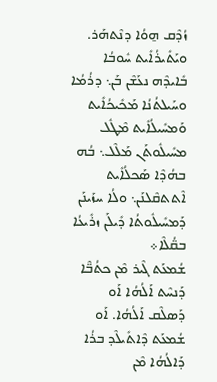ܙܳܕܶܩ ܗ̱ܘܳܐ ܕܢܶܬܗܰܪ. ܘܝܰܬܺܝܪܳܐܺܝܬ ܚܽܘܒܳܐ ܒܺܐܝܕܶܗ ܢܥܰܫܶܢ ܒܰܢ܆ ܕܪܳܡܳܐ ܘܚܰܝܠܬܳܢܳܐ ܡܰܟܺܝܟܳܐܺܝܬ ܘܰܡܚܺܝܠܳܐܺܝܬ ܡܶܛܽܠ ܡܚܺܝܠܽܘܬܰܢ ܡܰܠܶܠ܆ ܒܳܗ ܒܗܳܕܶܐ ܣܰܟܠܳܐܺܝܬ ܐܶܬܬܩܶܠܢܰܢ܆ ܘܠܳܐ ܚܙܰܝܢܰܢ ܕܰܡܚܺܝܠܽܘܬܳܐ ܕܺܝܠܰܢ ܙܪܺܝܥܳܐ ܒܩ̈ܳܠܶܐ܀
ܫܳܡܥܰܬ ܓܶܝܪ ܡܶܢ ܟܬܳܒ̈ܶܐ ܕܰܢܚܶܬ ܐܰܠܳܗܳܐ ܐܰܘ ܕܰܣܠܶܩ ܐܰܠܳܗܳܐ. ܐܰܘ ܫܳܡܥܰܬ ܕܶܐܬܺܝܠܶܕ ܒܪܳܐ ܕܰܐܠܳܗܳܐ ܡܶܢ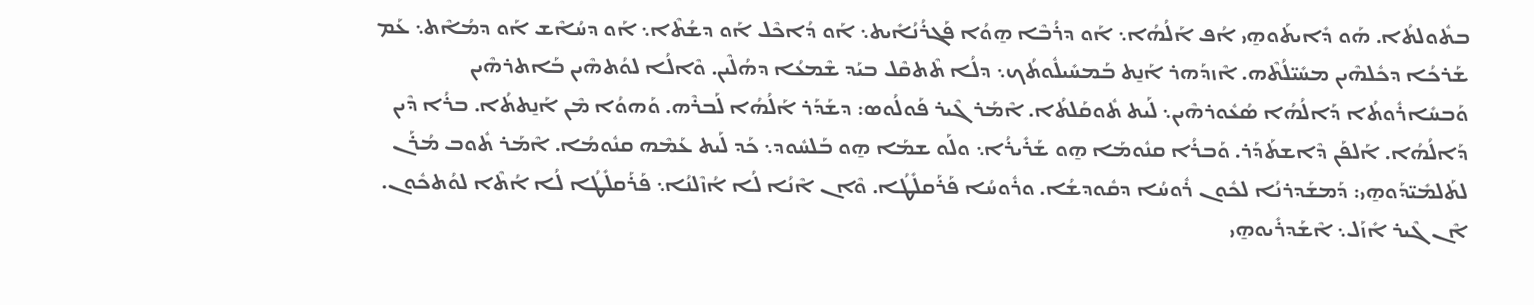ܒܬܽܘܠܬܳܐ. ܗܰܘ ܕܺܐܝܬܰܘܗ̱ܝ ܐܳܦ ܐܰܠܳܗܳܐ܆ ܐܰܘ ܕܪܳܒܶܐ ܗ̱ܘܳܐ ܦܰܓܪܳܢܳܐܺܝܬ܆ ܐܰܘ ܕܳܐܟܶܠ ܐܰܘ ܕܫܳܬܶܐ܆ ܐܰܘ ܕܚܳܐܶܫ ܐܰܘ ܕܡܳܐܶܬ܆ ܥܰܡ ܫܰܪܟܳܐ ܕܟܽܠܗܶܝܢ ܡܚܺܝ̈ܠܳܬܶܗ. ܐܶܙܕܰܗܪ ܐܰܢ̱ܬ ܒܰܡܚܺܝܠܽܘܬܳܟ܆ ܕܠܳܐ ܬܶܬܩܶܠ ܒܝܰܕ ܫܶܡܥܳܐ ܕܗܳܠܶܝܢ. ܘܶܐܠܳܐ ܠܘܳܬܗܶܝܢ ܒܰܐܬܪܗܶܝܢ ܘܰܒܚܺܐܪܽܘܬܳܐ ܕܰܐܠܳܗܳܐ ܣܳܥܽܘܪܗܶܝܢ܆ ܠܰܝܬ ܬܽܘܩܰܠܬܳܐ. ܐܶܡܰܪ ܓܶܝܪ ܦܰܘܠܳܘܣ: ܕܫܰܕܰܪ ܐܰܠܳܗܳܐ ܠܰܒܪܶܗ. ܘܰܗܘܳܐ ܡܶܢ ܐܰܢ̱ܬܬܳܐ. ܒܪܳܐ ܕܶܝܢ ܕܰܐܠܳܗܳܐ. ܐܰܠܦܰܢ ܕܶܐܫܬܰܕܰܪ. ܘܰܒܪܳܐ ܩܢܽܘܡܰܐ ܗ̱ܘ ܫܰܪܺܝܪܳܐ܆ ܘܠܰܘ ܫܡܰܐ ܗ̱ܘ ܒܰܠܚܽܘܕ܆ ܟܰܕ ܠܰܝܬ ܥܰܡܶܗ ܩܢܽܘܡܳܐ. ܐܶܡܰܪ ܬܽܘܒ ܡܳܪܰܢ ܠܬܰܠܡܺܝ̈ܕܰܘܗ̱ܝ: ܕܰܡܫܰܕܪܢܳܐ ܠܟܽܘܢ ܪܽܘܚܳܐ ܕܩܽܘܕܫܳܐ. ܘܪܽܘܚܳܐ ܦܰܪܰܩܠܺܛܳܐ. ܘܶܐܢ ܐܶܢܳܐ ܠܳܐ ܐܳܙܶܠܢܳܐ܆ ܦܰܪܰܩܠܺܛܳܐ ܠܳܐ ܐܳܬܶܐ ܠܘܳܬܟܽܘܢ. ܐܶܢ ܓܶܝܪ ܐܺܙܰܠ܆ ܐܶܫܰܕܪܺܝܘܗ̱ܝ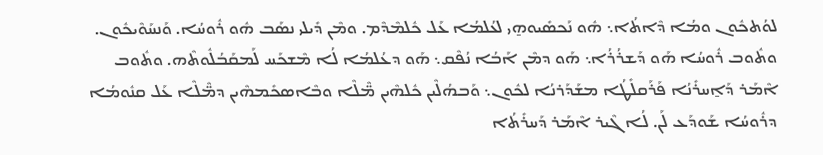ܠܘܳܬܟܽܘܢ ܘܡܳܐ ܕܶܐܬܳܐ܆ ܗܽܘ ܢܰܟܣܺܝܘܗ̱ܝ ܠܥܳܠܡܳܐ ܥܰܠ ܟܽܠܡܶܕܶܡ. ܘܡܶܢ ܕܺܝܠܝ ܢܣܰܒ ܗܽܘ ܪܽܘܚܳܐ. ܘܰܢܚܰܘܶܝܟܽܘܢ. ܘܬܽܘܒ ܪܽܘܚܳܐ ܗܰܘ ܕܰܫܪܳܪܳܐ܆ ܗܰܘ ܕܡܶܢ ܐܰܒܳܐ ܢܳܦܶܩ܆ ܗܰܘ ܕܥܳܠܡܳܐ ܠܳܐ ܡܶܫܟܰܚ ܠܰܡܩܰܒܳܠܽܘܬܶܗ. ܘܬܽܘܒ ܐܶܡܰܪ ܕܰܐ̱ܚܪܺܢܳܐ ܦܰܪܰܩܠܺܛܳܐ ܡܫܰܕܰܪܢܳܐ ܠܟܽܘܢ܆ ܘܰܒܗܳܠܶܝܢ ܟܽܠܗܶܝܢ ܡ̈ܶܠܶܐ ܘܒܶܐܣܟܺܡܗܶܝܢ ܕܡ̈ܶܠܶܐ ܥܰܠ ܩܢܽܘܡܳܐ ܕܪܽܘܚܳܐ ܫܰܘܕܰܥ ܠܰܢ. ܠܳܐ ܓܶܝܪ ܐܶܡܰܪ ܕܰܚܪܺܬܳܐ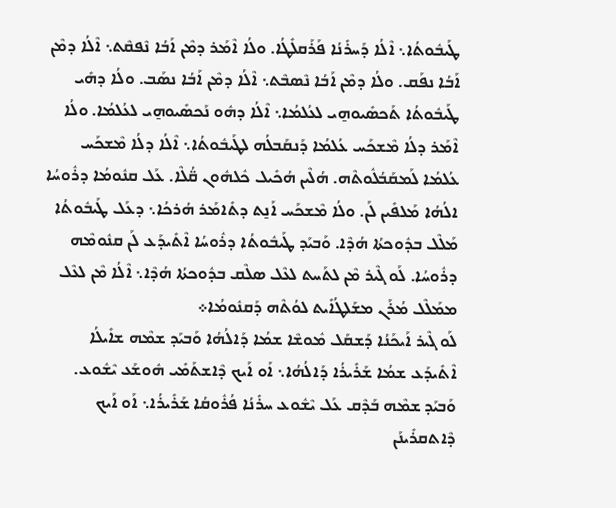ܛܰܝܒܽܘܬܳܐ܆ ܐܶܠܳܐ ܕܰܚܪܺܢܳܐ ܦܰܪܰܩܠܺܛܳܐ. ܘܠܳܐ ܐܶܡܰܪ ܕܡܶܢ ܐܰܒܳܐ ܢܶܦܩܶܬ܆ ܐܶܠܳܐ ܕܡܶܢ ܐܰܒܳܐ ܢܦܰܩ. ܘܠܳܐ ܕܡܶܢ ܐܰܒܳܐ ܢܶܣܒܶܬ܆ ܐܶܠܳܐ ܕܡܶܢ ܐܰܒܳܐ ܢܣܰܒ. ܘܠܳܐ ܕܗܺܝ ܛܰܝܒܽܘܬܳܐ ܬܰܟܣܺܝܘܗ̱ܝ ܠܥܳܠܡܳܐ܆ ܐܶܠܳܐ ܕܗܽܘ ܢܰܟܣܺܝܘܗ̱ܝ ܠܥܳܠܡܳܐ. ܘܠܳܐ ܐܶܡܰܪ ܕܠܳܐ ܡܶܫܟܰܚ ܥܳܠܡܳܐ ܕܰܢܩܰܒܠܳܗ ܠܛܰܝܒܽܘܬܳܐ܆ ܐܶܠܳܐ ܕܠܳܐ ܡܶܫܟܰܚ ܥܳܠܡܳܐ ܠܰܡܩܰܒܳܠܽܘܬܶܗ. ܗܳܠܶܝܢ ܗܳܟܺܝܠ ܟܽܠܗܽܘܢ ܩ̈ܳܠܶܐ. ܥܰܠ ܩܢܽܘܡܳܐ ܕܪܽܘܚܳܐ ܐܠܳܗܳܐ ܡܰܠܦܺܝܢ ܠܰܢ. ܘܠܳܐ ܡܶܫܟܰܚ ܐܰܢ̱ܬ ܕܬܺܐܡܰܪ ܗܳܪܟܳܐ܆ ܕܥܰܠ ܛܰܝܒܽܘܬܳܐ ܡܰܠܶܠ ܒܕܽܘܟܬܳܐ ܗܳܕܶܐ. ܘܰܒܝܰܕ ܛܰܝܒܽܘܬܳܐ ܕܪܽܘܚܳܐ ܐܶܬܺܝܕܰܥ ܠܰܢ ܩܢܽܘܡܶܗ ܕܪܽܘܚܳܐ. ܠܰܘ ܓܶܝܪ ܡܶܢ ܠܬܰܚܬ ܠܥܶܠ ܣܠܶܩ ܒܕܽܘܟܬܳܐ ܗܳܕܶܐ܆ ܐܶܠܳܐ ܡܶܢ ܠܥܶܠ ܡܡܰܠܶܠ ܡܳܪܰܢ ܡܫܰܠܛܳܐܺܝܬ ܠܘܳܬܶܗ ܕܰܩܢܽܘܡܳܐ܀
ܠܰܘ ܓܶܝܪ ܐܰܝܟܰܢܳܐ ܕܰܫܩܰܠ ܡܽܘܫܶܐ ܫܡܳܐ ܕܰܐܠܳܗܳܐ ܘܰܒܝܰܕ ܫܡܶܗ ܫܐܺܝܠܳܐ ܐܶܬܺܝܕܰܥ ܫܡܳܐ ܫܰܪܺܝܪܳܐ ܕܰܐܠܳܗܳܐ܆ ܐܰܘ ܐܰܝܟ ܕܶܐܫܬܰܡܺܝ ܗܽܘܫܰܥ ܝܶܫܽܘܥ. ܘܰܒܝܰܕ ܫܡܶܗ ܒܰܕܶܩ ܥܰܠ ܝܶܫܽܘܥ ܚܪܺܢܳܐ ܦܳܪܽܘܩܳܐ ܫܰܪܺܝܪܳܐ܆ ܐܰܘ ܐܰܝܟ ܕܶܐܬܩܪܺܝܢܰܢ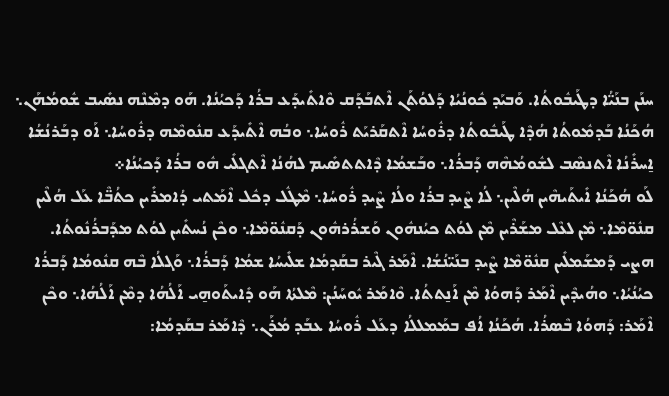ܚܢܰܢ ܒܢܰܝ̈ܳܐ ܕܛܰܝܒܽܘܬܳܐ. ܘܰܒܝܰܕ ܟܽܘܢܳܝܳܐ ܕܰܠܘܳܬܰܢ ܐܶܬܒܰܕܰܩ ܘܶܐܬܺܝܕܰܥ ܒܪܳܐ ܕܰܟܝܳܢܳܐ. ܗܰܘ ܕܡܶܢܶܗ ܢܣܺܝܒ ܫܽܘܡܳܗܰܢ܆ ܗܳܟܰܢܳܐ ܒܰܕܡܽܘܬܳܐ ܗܳܕܶܐ ܛܰܝܒܽܘܬܳܐ ܕܪܽܘܚܳܐ ܐܶܬܩܰܪܝܰܬ ܪܽܘܚܳܐ܆ ܘܒܳܗ ܐܶܬܺܝܕܰܥ ܩܢܽܘܡܶܗ ܕܪܽܘܚܳܐ܆ ܐܰܘ ܕܒܰܪܢܳܫܳܐ ܐ̱ܚܪܺܢܳܐ ܐܶܬܢܣܶܒ ܠܫܽܘܡܳܗܶܗ ܕܰܒܪܳܐ܆ ܘܒܰܫܡܳܐ ܕܶܐܬܬܣܺܝܡ ܠܗܳܢܳܐ ܐܶܬܓܠܺܝ ܗܽܘ ܒܪܳܐ ܕܰܟܝܳܢܳܐ܀
ܠܰܘ ܗܳܟܰܢܳܐ ܐܺܝܬܰܝܗܶܝܢ ܗܳܠܶܝܢ܆ ܠܳܐ ܨܶܝܕ ܒܪܳܐ ܘܠܳܐ ܨܶܝܕ ܪܽܘܚܳܐ܆ ܡܶܛܽܠ ܕܟܽܠ ܐܶܡܰܬܝ ܕܳܐܡܪܺܝܢ ܟܬܳܒ̈ܶܐ ܥܰܠ ܗܳܠܶܝܢ ܩܢܽܘ̈ܡܶܐ܆ ܡܶܢ ܠܥܶܠ ܡܫܰܪܶܝܢ ܡܶܢ ܠܘܳܬ ܟܝܳܢܗܽܘܢ ܘܰܫܪܳܪܗܽܘܢ ܕܰܩܢܽܘ̈ܡܶܐ܆ ܘܟܶܢ ܢܳܚܬܺܝܢ ܠܘܳܬ ܡܕܰܒܪܳܢܽܘܬܳܐ. ܗܨܝ ܕܰܡܫܰܡܠܺܝܢ ܩܢܽܘ̈ܡܶܐ ܨܶܝܕ ܒܢܰܝ̈ܢܳܫܳܐ. ܐܶܡܰܪ ܓܶܝܪ ܒܩܰܕܡܳܐ ܫܠܺܝܚܳܐ ܫܡܳܐ ܕܰܒܪܳܐ܆ ܘܰܓܠܳܐ ܒܶܗ ܩܢܽܘܡܳܐ ܕܰܒܪܳܐ ܟܝܳܢܳܝܳܐ܆ ܘܗܳܝܕܶܝܢ ܐܶܡܰܪ ܕܰܗܘܳܐ ܡܶܢ ܐܰܢ̱ܬܬܳܐ. ܘܶܐܡܰܪ ܝܽܘܚܰܢܳܢ: ܡܶܠܬܳܐ ܗܰܘ ܕܺܐܝܬܰܘܗ̱ܝ ܐܰܠܳܗܳܐ ܕܡܶܢ ܐܰܠܳܗܳܐ܆ ܘܟܶܢ ܐܶܡܰܪ: ܕܰܗܘܳܐ ܒܶܣܪܳܐ. ܗܳܟܰܢܳܐ ܐܳܦ ܒܡܰܡܠܠܳܐ ܕܥܰܠ ܪܽܘܚܳܐ ܥܒܰܕ ܡܳܪܰܢ܆ ܕܶܐܡܰܪ ܒܩܰܕܡܳܐ: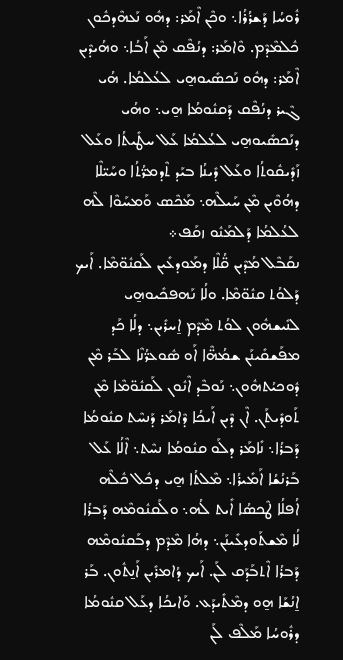ܪܽܘܚܳܐ ܕܰܫܪܳܪܳܐ܆ ܘܟܶܢ ܐܶܡܰܪ: ܕܗܽܘ ܢܰܥܗܶܕܟܽܘܢ ܟܽܠܡܶܕܶܡ. ܘܶܐܡܰܪ: ܕܢܳܦܶܩ ܡܶܢ ܐܰܒܳܐ܆ ܘܗܳܝܕܶܝܢ ܐܶܡܰܪ: ܕܗܽܘ ܢܰܟܣܺܝܘܗ̱ܝ ܠܥܳܠܡܳܐ. ܗܳܝ ܓܶܝܪ ܕܢܳܦܶܩ ܕܰܩܢܽܘܡܳܐ ܗ̱ܝ܆ ܘܗܳܝ ܕܢܰܟܣܺܝܘܗ̱ܝ ܠܥܳܠܡܳܐ ܥܰܠ ܚܛܺܝܬܳܐ ܘܥܰܠ ܙܰܕܺܝܩܽܘܬܳܐ ܘܥܰܠ ܕܺܝܢܳܐ ܒܝܰܕ ܬܶܕܡܪ̈ܳܬܳܐ ܘܚܰܝ̈ܠܶܐ ܕܗܳܘܶܝܢ ܡܶܢ ܚܰܝܠܶܗ܆ ܡܰܟܶܣ ܘܰܡܚܰܘܶܐ ܠܶܗ ܠܥܳܠܡܳܐ ܕܰܠܡܰܢܽܘ ܙܩܰܦ܀
ܢܩܰܒܶܠ ܡܳܕܶܝܢ ܩ̈ܳܠܶܐ ܕܡܰܘܕܥܺܝܢ ܠܰܩܢܽܘ̈ܡܶܐ. ܐܰܝܟ ܕܰܠܘܳܬ ܩܢܽܘ̈ܡܶܐ. ܘܠܳܐ ܢܰܗܦܟܺܝܘܗ̱ܝ ܠܢܺܝܫܗܽܘܢ ܠܘܳܬ ܡܶܕܶܡ ܐ̱ܚܪܺܝܢ܆ ܕܠܳܐ ܟܰܕ ܡܦܰܫܩܺܝܢܰܢ ܫܡܳܗ̈ܶܐ ܐܰܘ ܣܽܘܥܪ̈ܳܢܶܐ ܠܒܰܪ ܡܶܢ ܕܽܘܟܝܳܬܗܽܘܢ܆ ܢܰܘܒܶܕ ܐܶܢܽܘܢ ܠܰܩܢܽܘ̈ܡܶܐ ܡܶܢ ܬܰܘܕܺܝܬܰܢ. ܐܶܢ ܕܶܝܢ ܐܰܝܟܳܐ ܕܶܐܡܰܪ ܕܰܢܚܶܬ ܩܢܽܘܡܳܐ ܕܰܒܪܳܐ܆ ܢܺܐܡܰܪ ܕܠܰܘ ܩܢܽܘܡܳܐ ܢܚܶܬ܆ ܐܶܠܳܐ ܥܰܠ ܒܰܪܢܳܫܳܐ ܐܰܡܺܝܪܳܐ܆ ܡܶܠܬܳܐ ܗ̱ܝ ܕܟܽܠ ܟܽܠܶܗ ܐܳܦܠܳܐ ܛܶܟܣܳܐ ܐܺܝܬ ܠܳܗ܆ ܘܠܰܩܢܽܘܡܶܗ ܕܰܒܪܳܐ ܠܳܐ ܡܶܫܬܰܘܕܥܺܝܢܰܢ܆ ܕܗܳܐ ܡܶܕܶܡ ܕܒܰܩܢܽܘܡܶܗ ܕܰܒܪܳܐ ܐܶܬܒܰܕܰܩ ܠܰܢ. ܐܰܝܟ ܕܳܐܡܪܺܝܢ ܐܰܢ̱ܬܽܘܢ. ܒܰܪ ܐ̱ܢܳܫܰܐ ܗ̱ܘ ܕܡܶܬܺܝܕܰܥ. ܘܰܐܝܟܳܐ ܕܥܰܠ ܩܢܽܘܡܳܐ ܕܪܽܘܚܳܐ ܡܰܠܶܦ ܠܰܢ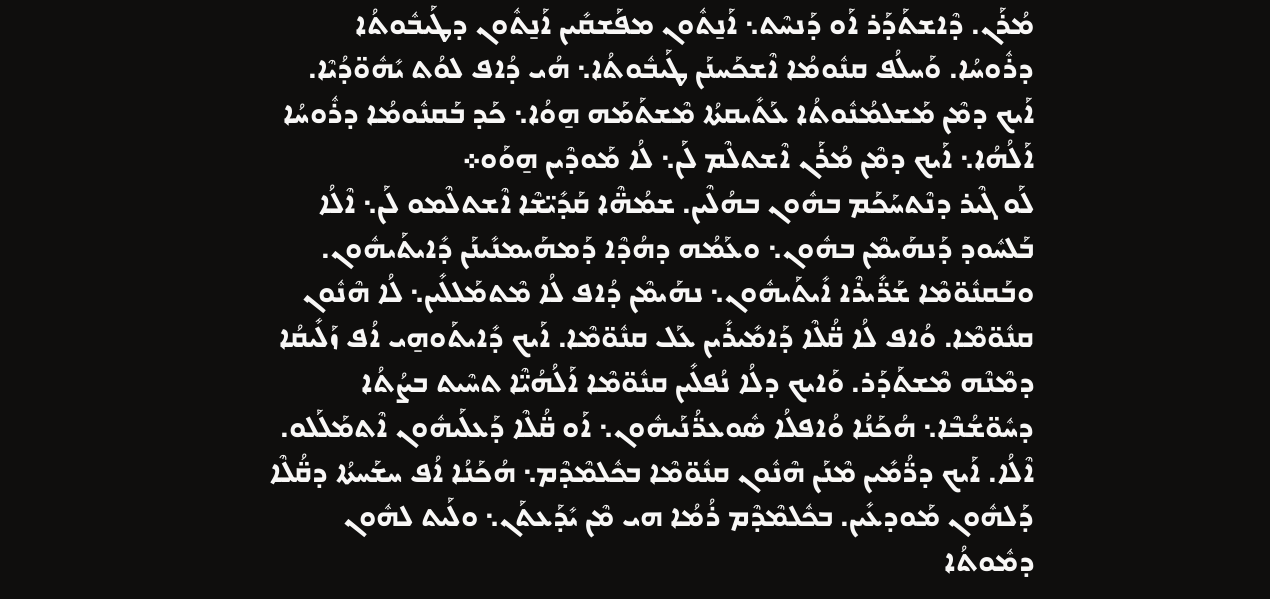ܡܳܪܰܢ. ܕܶܐܫܬܰܕܰܪ ܐܰܘ ܕܰܢܚܶܬ܆ ܐܰܢ̱ܬܽܘܢ ܡܦܰܫܩܺܝܢ ܐܰܢ̱ܬܽܘܢ ܕܛܰܝܒܽܘܬܳܐ ܕܪܽܘܚܳܐ. ܘܰܚܠܳܦ ܩܢܽܘܡܳܐ ܐܶܫܟܰܚܢܰܢ ܛܰܝܒܽܘܬܳܐ܆ ܗܳܝ ܕܳܐܦ ܠܘܳܬ ܝܺܗܽܘ̈ܕܳܝܶܐ. ܐܰܝܟ ܕܡܶܢ ܡܰܫܠܡܳܢܽܘܬܳܐ ܥܰܬܺܝܩܬܳܐ ܡܶܫܬܰܡܰܗ ܗ̱ܘܳܐ܆ ܟܰܕ ܒܰܩܢܽܘܡܳܐ ܕܪܽܘܚܳܐ ܐܰܠܳܗܳܐ܆ ܐܰܝܟ ܕܡܶܢ ܡܳܪܰܢ ܐܶܫܬܠܶܡ ܠܰܢ܆ ܠܳܐ ܡܰܘܕܶܝܢ ܗ̱ܘܰܘ܀
ܠܰܘ ܓܶܝܪ ܕܢܶܬܚܰܟܰܡ ܒܗܽܘܢ ܒܗܳܠܶܝܢ. ܫܡܳܗ̈ܶܐ ܩܰܕܺܝ̈ܫܶܐ ܐܶܫܬܠܶܡܘ ܠܰܢ܆ ܐܶܠܳܐ ܒܰܠܚܽܘܕ ܕܰܢܗܰܝܡܶܢ ܒܗܽܘܢ܆ ܘܥܰܡܳܗ ܕܗܳܕܶܐ ܕܰܡܗܰܝܡܢܺܝܢܰܢ ܕܺܐܝܬܰܝܗܽܘܢ. ܘܒܰܩܢܽܘ̈ܡܶܐ ܫܰܪ̈ܺܝܪܶܐ ܐܺܝܬܰܝܗܽܘܢ܆ ܢܗܰܝܡܶܢ ܕܳܐܦ ܠܳܐ ܡܶܬܡܰܠܠܺܝܢ܆ ܠܳܐ ܗܶܢܽܘܢ ܩܢܽܘ̈ܡܶܐ. ܘܳܐܦ ܠܳܐ ܩ̈ܳܠܶܐ ܕܰܐܡܺܝܪܺܝܢ ܥܰܠ ܩܢܽܘ̈ܡܶܐ. ܐܰܝܟ ܕܺܐܝܬܰܘܗ̱ܝ ܐܳܦ ܙܰܠܺܝܩܳܐ ܕܡܶܢܶܗ ܡܶܫܬܰܕܰܪ. ܘܰܐܝܟ ܕܠܳܐ ܢܳܦܠܺܝܢ ܩܢܽܘ̈ܡܶܐ ܐܰܠܳܗܳܝ̈ܶܐ ܬܚܶܝܬ ܒܨܳܬܳܐ ܕܚܽܘ̈ܫܳܒܶܐ܆ ܗܳܟܰܢܳܐ ܘܳܐܦܠܳܐ ܣܽܘܥܪ̈ܳܢܰܝܗܽܘܢ܆ ܐܰܘ ܩ̈ܳܠܶܐ ܕܰܥܠܰܝܗܽܘܢ ܐܶܬܡܰܠܰܠܘ. ܐܶܠܳܐ. ܐܰܝܟ ܕܪ̈ܳܡܺܝܢ ܡܶܢܰܢ ܗܶܢܽܘܢ ܩܢܽܘ̈ܡܶܐ ܒܟܽܠܡܶܕܶܡ܆ ܗܳܟܰܢܳܐ ܐܳܦ ܚܫܰܚܬܳܐ ܕܩ̈ܳܠܶܐ ܕܰܠܗܽܘܢ ܡܰܘܕܥܺܝܢ. ܒܟܽܠܡܶܕܶܡ ܪܳܡܳܐ ܗܝ ܡܶܢ ܝܺܕܰܥܬܰܢ܆ ܘܠܰܝܬ ܠܗܽܘܢ ܕܡܽܘܬܳܐ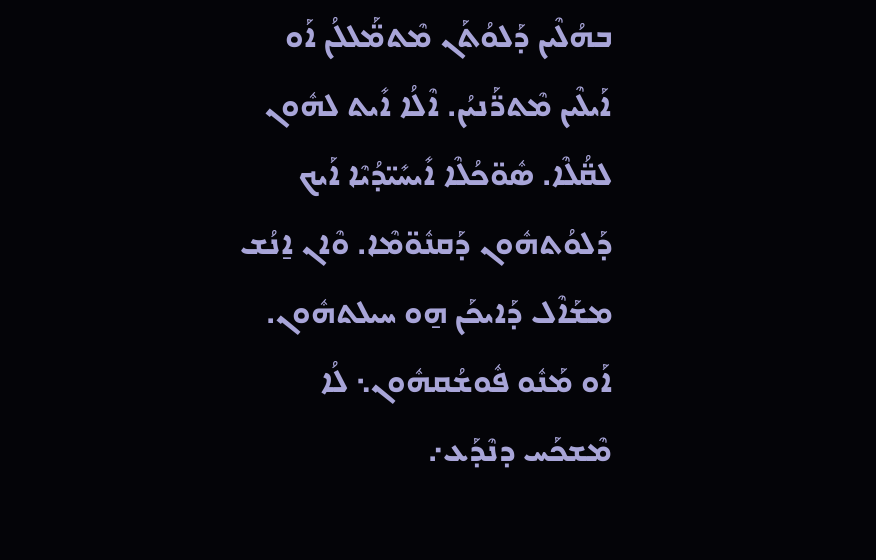ܒܗܳܠܶܝܢ ܕܰܠܘܳܬܰܢ ܡܶܬܡ̈ܰܠܠܳܢ ܐܰܘ ܐܰܝܠܶܝܢ ܡܶܬܪ̈ܰܢܝܳܢ. ܐܶܠܳܐ ܐܺܝܬ ܠܗܽܘܢ ܠܩ̈ܳܠܶܐ. ܣܽܘ̈ܟܳܠܶܐ ܐܺܝܚܺܝ̈ܕܳܝܶܐ ܐܰܝܟ ܕܰܠܘܳܬܗܽܘܢ ܕܰܩܢܽܘ̈ܡܶܐ. ܘܶܐܢ ܐ̱ܢܳܫ ܡܫܰܐܶܠ ܕܰܐܝܟܰܢ ܗ̱ܘ ܚܝܠܬܗܽܘܢ. ܐܰܘ ܡܰܢܽܘ ܦܽܘܫܳܩܗܽܘܢ܆ ܠܳܐ ܡܶܫܟܰܚ ܕܢܶܕܰܥ܇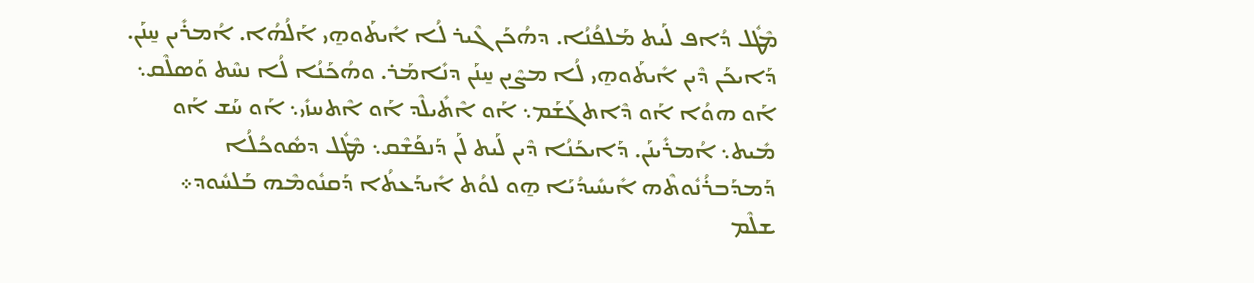ܡܶܛܽܠ ܕܳܐܦ ܠܰܝܬ ܡܰܠܦܳܢܳܐ. ܕܗܳܟܰܢ ܓܶܝܪ ܠܳܐ ܐܺܝܬܰܘܗ̱ܝ ܐܰܠܳܗܳܐ. ܐܳܡܪܺܝܢ ܚ̱ܢܰܢ. ܕܰܐܝܟܰܢ ܕܶܝܢ ܐܺܝܬܰܘܗ̱ܝ ܠܳܐ ܡܨܶܝܢ ܚ̱ܢܰܢ ܕܢܺܐܡܰܪ. ܘܗܳܟܰܢܳܐ ܠܳܐ ܢܚܶܬ ܘܰܣܠܶܩ܆ ܐܰܘ ܗܘܳܐ ܐܰܘ ܕܶܐܬܓܰܫܰܡ܆ ܐܰܘ ܐܶܬܺܝܠܶܕ ܐܰܘ ܐܶܬܚܙܺܝ܆ ܐܰܘ ܚܰܫ ܐܰܘ ܡܺܝܬ܆ ܐܳܡܪܺܝܢܰܢ. ܕܰܐܝܟܰܢܳܐ ܕܶܝܢ ܠܰܝܬ ܠܰܢ ܕܰܢܦܰܫܶܩ܆ ܡܶܛܽܠ ܕܣܽܘܟܳܠܳܐ ܕܰܡܕܰܒܪܳܢܽܘܬܶܗ ܐܺܝܚܺܝܕܳܝܰܐ ܗ̱ܘ ܠܘܳܬ ܐܺܝܕܰܥܬܳܐ ܕܰܩܢܽܘܡܶܗ ܒܰܠܚܽܘܕ܀
ܫܠܶܡ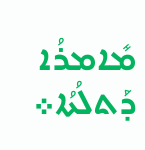ܡܺܐܡܪܳܐ ܕܰܬܠܳܬܳܐ܀